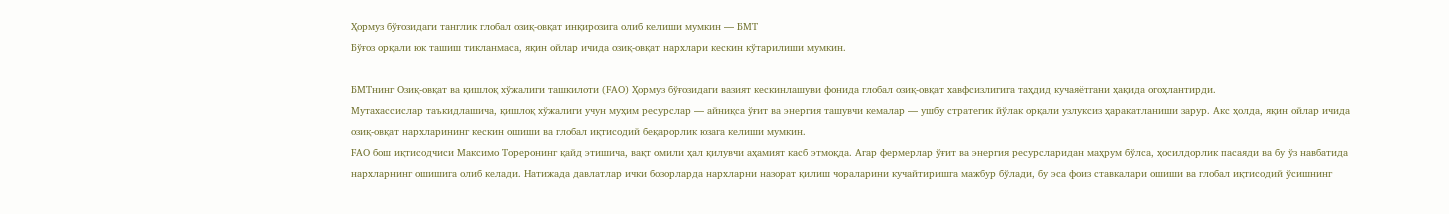Ҳормуз бўғозидаги танглик глобал озиқ-овқат инқирозига олиб келиши мумкин — БМТ
Бўғоз орқали юк ташиш тикланмаса, яқин ойлар ичида озиқ-овқат нархлари кескин кўтарилиши мумкин.

БМТнинг Озиқ-овқат ва қишлоқ хўжалиги ташкилоти (FAO) Ҳормуз бўғозидаги вазият кескинлашуви фонида глобал озиқ-овқат хавфсизлигига таҳдид кучаяётгани ҳақида огоҳлантирди.
Мутахассислар таъкидлашича, қишлоқ хўжалиги учун муҳим ресурслар — айниқса ўғит ва энергия ташувчи кемалар — ушбу стратегик йўлак орқали узлуксиз ҳаракатланиши зарур. Акс ҳолда, яқин ойлар ичида озиқ-овқат нархларининг кескин ошиши ва глобал иқтисодий беқарорлик юзага келиши мумкин.
FAO бош иқтисодчиси Максимо Тореронинг қайд этишича, вақт омили ҳал қилувчи аҳамият касб этмоқда. Агар фермерлар ўғит ва энергия ресурсларидан маҳрум бўлса, ҳосилдорлик пасаяди ва бу ўз навбатида нархларнинг ошишига олиб келади. Натижада давлатлар ички бозорларда нархларни назорат қилиш чораларини кучайтиришга мажбур бўлади, бу эса фоиз ставкалари ошиши ва глобал иқтисодий ўсишнинг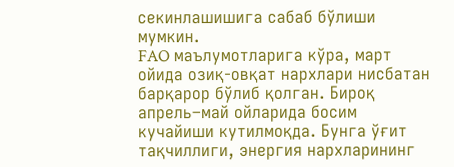секинлашишига сабаб бўлиши мумкин.
FAO маълумотларига кўра, март ойида озиқ-овқат нархлари нисбатан барқарор бўлиб қолган. Бироқ апрель–май ойларида босим кучайиши кутилмоқда. Бунга ўғит тақчиллиги, энергия нархларининг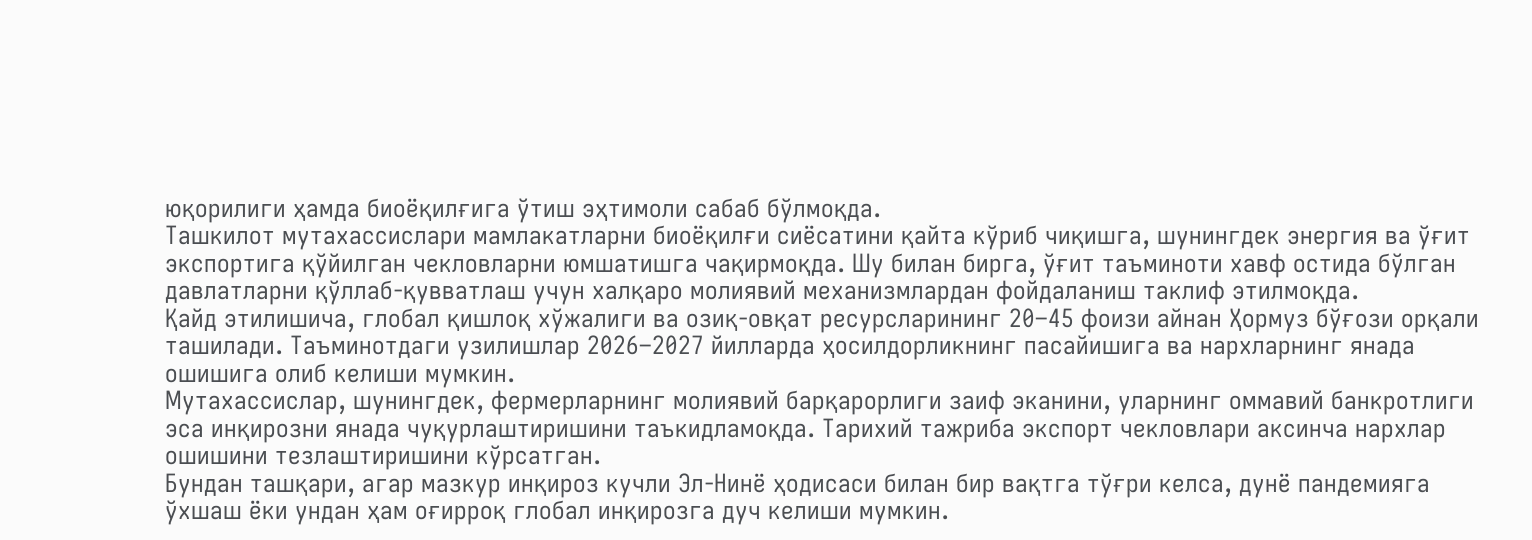юқорилиги ҳамда биоёқилғига ўтиш эҳтимоли сабаб бўлмоқда.
Ташкилот мутахассислари мамлакатларни биоёқилғи сиёсатини қайта кўриб чиқишга, шунингдек энергия ва ўғит экспортига қўйилган чекловларни юмшатишга чақирмоқда. Шу билан бирга, ўғит таъминоти хавф остида бўлган давлатларни қўллаб-қувватлаш учун халқаро молиявий механизмлардан фойдаланиш таклиф этилмоқда.
Қайд этилишича, глобал қишлоқ хўжалиги ва озиқ-овқат ресурсларининг 20–45 фоизи айнан Ҳормуз бўғози орқали ташилади. Таъминотдаги узилишлар 2026–2027 йилларда ҳосилдорликнинг пасайишига ва нархларнинг янада ошишига олиб келиши мумкин.
Мутахассислар, шунингдек, фермерларнинг молиявий барқарорлиги заиф эканини, уларнинг оммавий банкротлиги эса инқирозни янада чуқурлаштиришини таъкидламоқда. Тарихий тажриба экспорт чекловлари аксинча нархлар ошишини тезлаштиришини кўрсатган.
Бундан ташқари, агар мазкур инқироз кучли Эл-Нинё ҳодисаси билан бир вақтга тўғри келса, дунё пандемияга ўхшаш ёки ундан ҳам оғирроқ глобал инқирозга дуч келиши мумкин.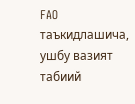FAO таъкидлашича, ушбу вазият табиий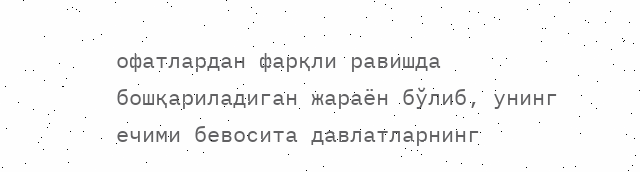офатлардан фарқли равишда бошқариладиган жараён бўлиб, унинг ечими бевосита давлатларнинг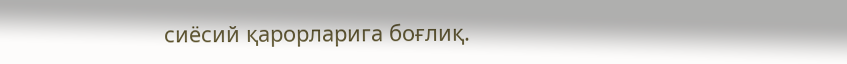сиёсий қарорларига боғлиқ.